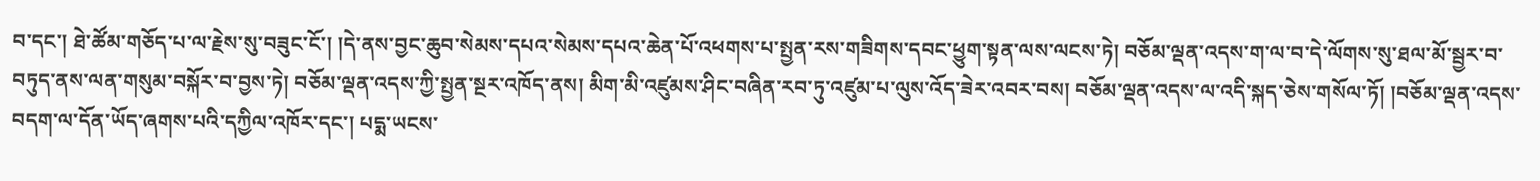བ་དང་། ཐེ་ཚོམ་གཅོད་པ་ལ་རྗེས་སུ་བཟུང་ངོ་། །དེ་ནས་བྱང་ཆུབ་སེམས་དཔའ་སེམས་དཔའ་ཆེན་པོ་འཕགས་པ་སྤྱན་རས་གཟིགས་དབང་ཕྱུག་སྟན་ལས་ལངས་ཏེ། བཅོམ་ལྡན་འདས་ག་ལ་བ་དེ་ལོགས་སུ་ཐལ་མོ་སྦྱར་བ་བཏུད་ནས་ལན་གསུམ་བསྐོར་བ་བྱས་ཏེ། བཅོམ་ལྡན་འདས་ཀྱི་སྤྱན་སྔར་འཁོད་ནས། མིག་མི་འཛུམས་ཤིང་བཞིན་རབ་ཏུ་འཛུམ་པ་ལུས་འོད་ཟེར་འབར་བས། བཅོམ་ལྡན་འདས་ལ་འདི་སྐད་ཅེས་གསོལ་ཏོ། །བཅོམ་ལྡན་འདས་བདག་ལ་དོན་ཡོད་ཞགས་པའི་དཀྱིལ་འཁོར་དང་། པདྨ་ཡངས་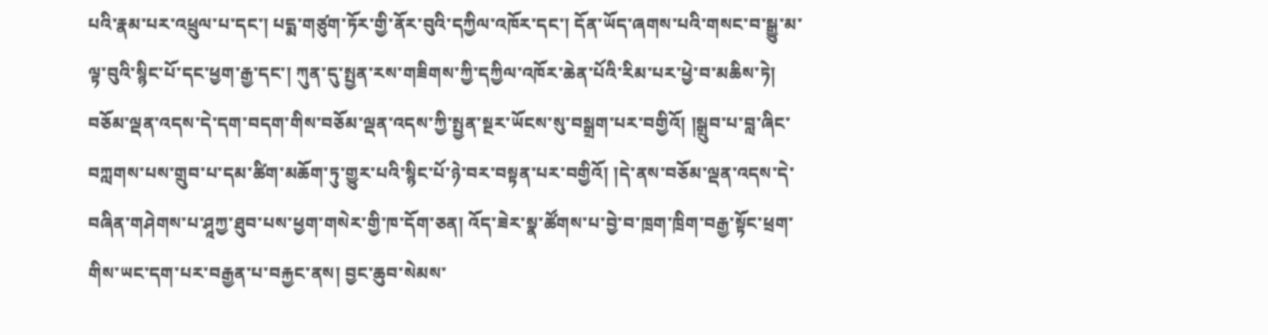པའི་རྣམ་པར་འཕྲུལ་པ་དང་། པདྨ་གཙུག་ཏོར་གྱི་ནོར་བུའི་དཀྱིལ་འཁོར་དང་། དོན་ཡོད་ཞགས་པའི་གསང་བ་སྒྱུ་མ་ལྟ་བུའི་སྙིང་པོ་དང་ཕྱག་རྒྱ་དང་། ཀུན་དུ་སྤྱན་རས་གཟིགས་ཀྱི་དཀྱིལ་འཁོར་ཆེན་པོའི་རིམ་པར་ཕྱེ་བ་མཆིས་ཏེ། བཅོམ་ལྡན་འདས་དེ་དག་བདག་གིས་བཅོམ་ལྡན་འདས་ཀྱི་སྤྱན་སྔར་ཡོངས་སུ་བསྒྲག་པར་བགྱིའོ། །སྒྲུབ་པ་བླ་ཞིང་བཀླགས་པས་གྲུབ་པ་དམ་ཚིག་མཆོག་ཏུ་གྱུར་པའི་སྙིང་པོ་ཉེ་བར་བསྟན་པར་བགྱིའོ། །དེ་ནས་བཅོམ་ལྡན་འདས་དེ་བཞིན་གཤེགས་པ་ཤཱཀྱ་ཐུབ་པས་ཕྱག་གསེར་གྱི་ཁ་དོག་ཅན། འོད་ཟེར་སྣ་ཚོགས་པ་བྱེ་བ་ཁྲག་ཁྲིག་བརྒྱ་སྟོང་ཕྲག་གིས་ཡང་དག་པར་བརྒྱན་པ་བརྐྱང་ནས། བྱང་ཆུབ་སེམས་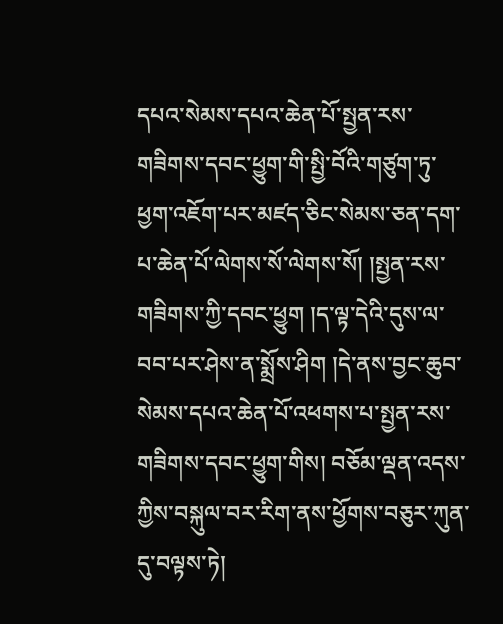དཔའ་སེམས་དཔའ་ཆེན་པོ་སྤྱན་རས་གཟིགས་དབང་ཕྱུག་གི་སྤྱི་བོའི་གཙུག་ཏུ་ཕྱག་འཇོག་པར་མཛད་ཅིང་སེམས་ཅན་དག་པ་ཆེན་པོ་ལེགས་སོ་ལེགས་སོ། །སྤྱན་རས་གཟིགས་ཀྱི་དབང་ཕྱུག །ད་ལྟ་དེའི་དུས་ལ་བབ་པར་ཤེས་ན་སྨྲོས་ཤིག །དེ་ནས་བྱང་ཆུབ་སེམས་དཔའ་ཆེན་པོ་འཕགས་པ་སྤྱན་རས་གཟིགས་དབང་ཕྱུག་གིས། བཅོམ་ལྡན་འདས་ཀྱིས་བསྐུལ་བར་རིག་ནས་ཕྱོགས་བཅུར་ཀུན་དུ་བལྟས་ཏེ།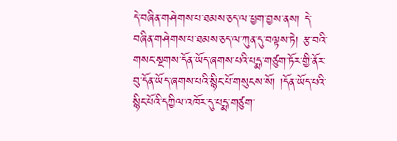དེ་བཞིན་གཤེགས་པ་ཐམས་ཅད་ལ་ཕྱག་བྱས་ནས། དེ་བཞིན་གཤེགས་པ་ཐམས་ཅད་ལ་ཀུན་དུ་བལྟས་ཏེ། རྩ་བའི་གསང་སྔགས་དོན་ཡོད་ཞགས་པའི་པདྨ་གཙུག་ཏོར་གྱི་ནོར་བུ་དོན་ཡོད་ཞགས་པའི་སྙིང་པོ་གསུངས་སོ། །དོན་ཡོད་པའི་སྙིང་པོའི་དཀྱིལ་འཁོར་དུ་པདྨ་གཙུག་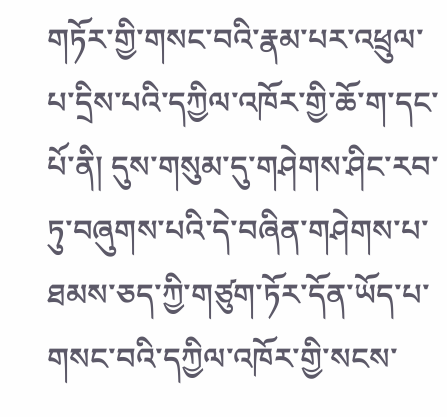གཏོར་གྱི་གསང་བའི་རྣམ་པར་འཕྲུལ་པ་དྲིས་པའི་དཀྱིལ་འཁོར་གྱི་ཆོ་ག་དང་པོ་ནི། དུས་གསུམ་དུ་གཤེགས་ཤིང་རབ་ཏུ་བཞུགས་པའི་དེ་བཞིན་གཤེགས་པ་ཐམས་ཅད་ཀྱི་གཙུག་ཏོར་དོན་ཡོད་པ་གསང་བའི་དཀྱིལ་འཁོར་གྱི་སངས་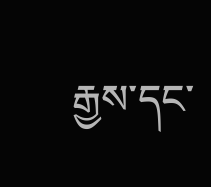རྒྱས་དང་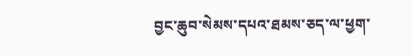བྱང་ཆུབ་སེམས་དཔའ་ཐམས་ཅད་ལ་ཕྱག་